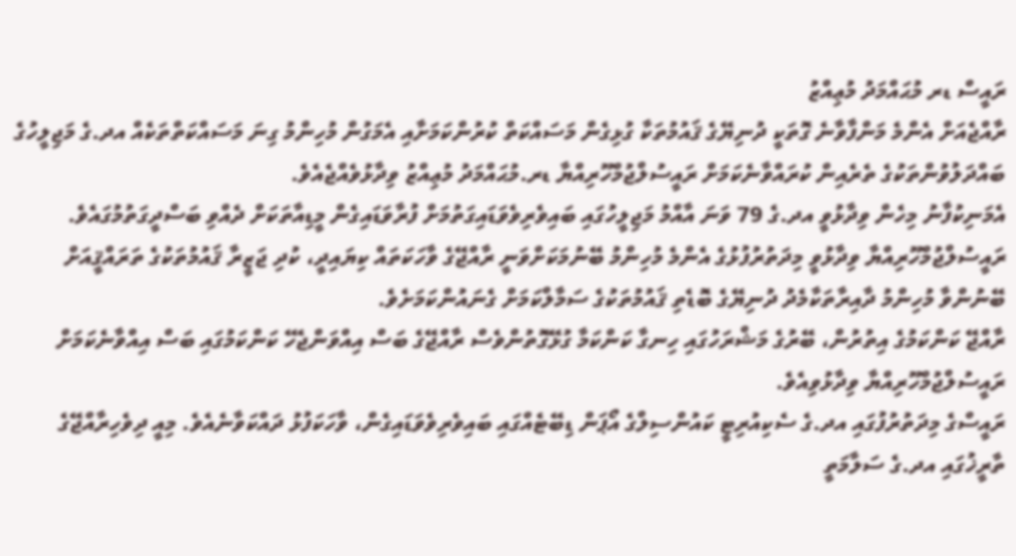ރައީސް ޑރ މުޙައްމަދު މުޢިއްޒު
ރާއްޖެއަށް އެންމެ މަންފާވާނެ ގޮތަކީ ދުނިޔޭގެ ޤައުމުތަކާ ގުޅިގެން މަސައްކަތް ކުރުންކަމަށާއި އެމަގުން މުހިންމު ގިނަ މަސައްކަތްތަކެއް އދ.ގެ މަޖިލީހުގެ ބައްދަލުވުންތަކުގެ ތެރެއިން ކުރައްވާނެކަމަށް ރައީސުލްޖުމްހޫރިއްޔާ ޑރ.މުޙައްމަދު މުޢިއްޒު ވިދާޅުވެއްޖެއެވެ.
އެމަނިކުފާނު މިހެން ވިދާޅުވީ އދ.ގެ 79 ވަނަ އާއްމު މަޖިލީހުގައި ބައިވެރިވެވަޑައިގަތުމަށް ފުރާވަޑައިގެން މީޑިއާތަކަށް ދެއްވި ބަސްދީގަތުމުގައެވެ.
ރައީސުލްޖުމްހޫރިއްޔާ ވިދާޅުވީ މިދަތުރުފުޅުގެ އެންމެ މުހިންމު ބޭނުމަކަށްވަނީ ރާއްޖޭގެ ވާހަކަތައް ކިޔައިދީ، ކުދި ޖަޒީރާ ޤައުމުތަކުގެ ތަރައްޤީއަށް ބޭނުންވާ މުހިންމު ދާއިރާތަކާމެދު ދުނިޔޭގެ ބޮޑެތި ޤައުމުތަކުގެ ސަމާލްކަމަށް ގެނައުންކަމަށެވެ.
ރާއްޖޭ ކަންކަމުގެ އިތުރުން، ބޭރުގެ މަޝްރަހުގައި ހިނގާ ކަންކަމާ ގުޅޭގޮތުންވެސް ރާއްޖޭގެ ބަސް އިއްވަންޖެހޭ ކަންކަމުގައި ބަސް އިއްވާނެކަމަށް ރައީސުލްޖުމްހޫރިއްޔާ ވިދާޅުވިއެވެ.
ރައީސްގެ މިދަތުރުފުގައި އދ.ގެ ސެކިއުރިޓީ ކައުންސިލްގެ އޯޕަން ޑިބޭޓެއްގައި ބައިވެރިވެވަޑައިގެން، ވާހަކަފުޅު ދައްކަވާނެއެވެ. މިއީ ދިވެހިރާއްޖޭގެ ތާރީޚުގައި އދ.ގެ ސަލާމަތީ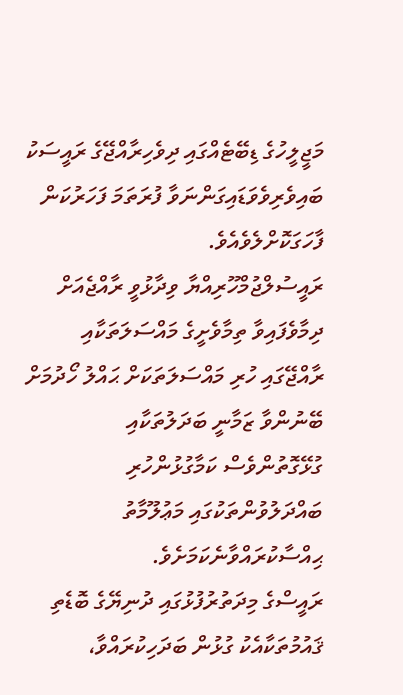މަޖީލީހުގެ ޑިބޭޓެއްގައި ދިވެހިރާއްޖޭގެ ރައީސަކު ބައިވެރިވެވަޑައިގަންނަވާ ފުރަތަމަ ފަހަރުކަން ފާހަގަކޮށްލެވެއެވެ.
ރައީސުލްޖުމްހޫރިއްޔާ ވިދާޅުވީ ރާއްޖެއަށް ދިމާވެފައިވާ ތިމާވެށީގެ މައްސަލަތަކާއި ރާއްޖޭގައި ހުރި މައްސަލަތަކަށް ޙައްލު ހޯދުމަށް ބޭނުންވާ ޒަމާނީ ބަދަލުތަކާއި ގުޅޭގޮތުންވެސް ކަމާގުޅުންހުރި ބައްދަލުވުންތަކުގައި މަޢުލޫމާތު ޙިއްސާކުރައްވާނެކަމަށެވެ.
ރައީސްގެ މިދަތުރުފުޅުގައި ދުނިޔޭގެ ބޮޑެތި ޤައުމުތަކާއެކު ގުޅުން ބަދަހިކުރައްވާ،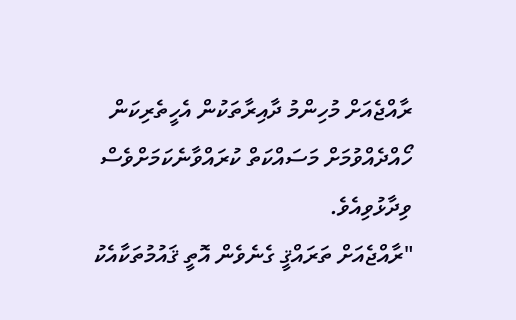ރާއްޖެއަށް މުހިންމު ދާއިރާތަކުން އެހީތެރިކަން ހޯއްދެއްވުމަށް މަސައްކަތް ކުރައްވާނެކަމަށްވެސް ވިދާޅުވިއެވެ.
"ރާއްޖެއަށް ތަރައްޤީ ގެނެވެން އޮތީ ޤައުމުތަކާއެކު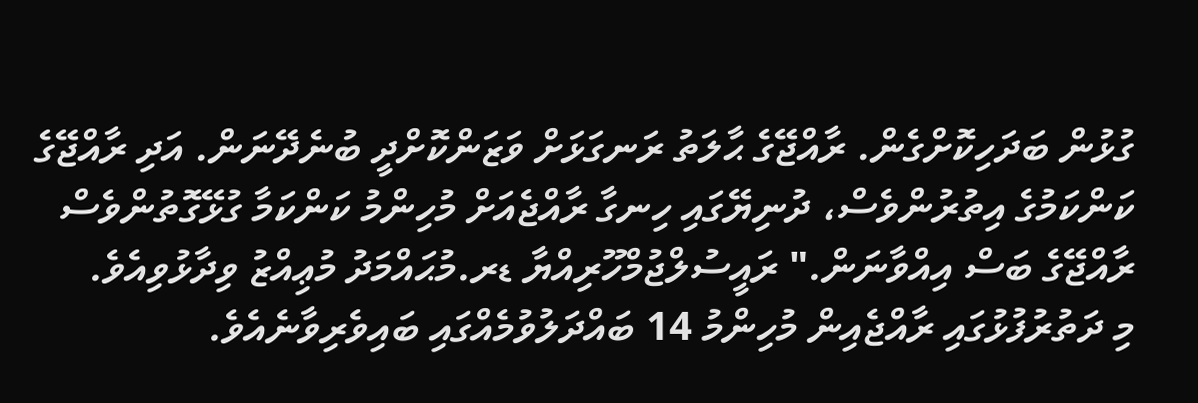ގުޅުން ބަދަހިކޮށްގެން. ރާއްޖޭގެ ޙާލަތު ރަނގަޅަށް ވަޒަންކޮށްދީ ބުނެދޭނަން. އަދި ރާއްޖޭގެ ކަންކަމުގެ އިތުރުންވެސް، ދުނިޔޭގައި ހިނގާ ރާއްޖެއަށް މުހިންމު ކަންކަމާ ގުޅޭގޮތުންވެސް ރާއްޖޭގެ ބަސް އިއްވާނަން." ރައީސުލްޖުމްހޫރިއްޔާ ޑރ.މުޙައްމަދު މުޢިއްޒު ވިދާޅުވިއެވެ.
މި ދަތުރުފުޅުގައި ރާއްޖެއިން މުހިންމު 14 ބައްދަލުވުމެއްގައި ބައިވެރިވާނެއެވެ.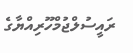ރައީސުލްޖުމްހޫރިއްޔާގެ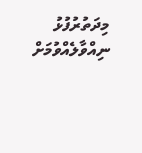މިދަތުރުފުޅު ނިއްވާލެއްވުމަށް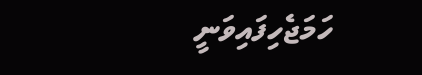ހަމަޖެހިފައިވަނީ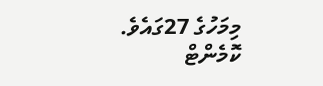މިމަހުގެ 27ގައެވެ.
ކޮމެންޓް